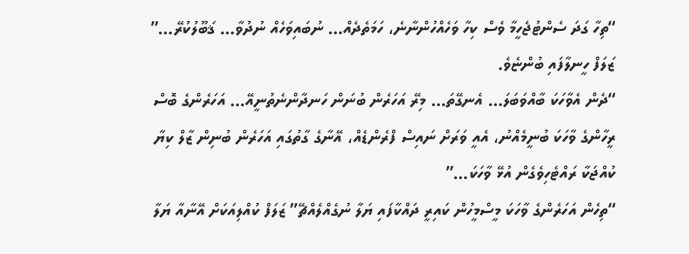“ތިހާ ގަދަ ސެންޓުޖެހީމާ ވެސް ކިހާ ވަހެއްހުންނާނެ، ހަމަތެދެއް… ނުބައިވަހެއް ނުދުވާ… ޤަބޫލުކުރޭ…” ޒަލަފް ހީނލާފައި ބުންޏެވެ.
“ދެން އެވާހަކަ ބާއްވަބަލަ… އެނގޭތަ… މިރޭ އަހަރެން ބުނަން ހަނދާންނެތުނީއޭ… އަހަރެންގެ ބޮސް ރީހާންގެ ވާހަކަ ބުނީމެއްނު، އެއީ ވަރަށް ނައިސް ފްރެންޑެއް، އޭނާގެ ގާތުގައި އަހަރެން ބުނިން ޒާލް ކިޔާ ކުއްޖަކާ ރައްޓެހިވެގެން އުޅޭ ވާހަކަ…”
“ތިހެން އަހަރެންގެ ވާހަކަ މީސްމީހުން ކައިރީ ދައްކާފައި ޔަލާ ނުގެއްލެއްޗޭ” ޒަލަފް ކުއްލިއަކަށް އޭނާއާ ޔަލާ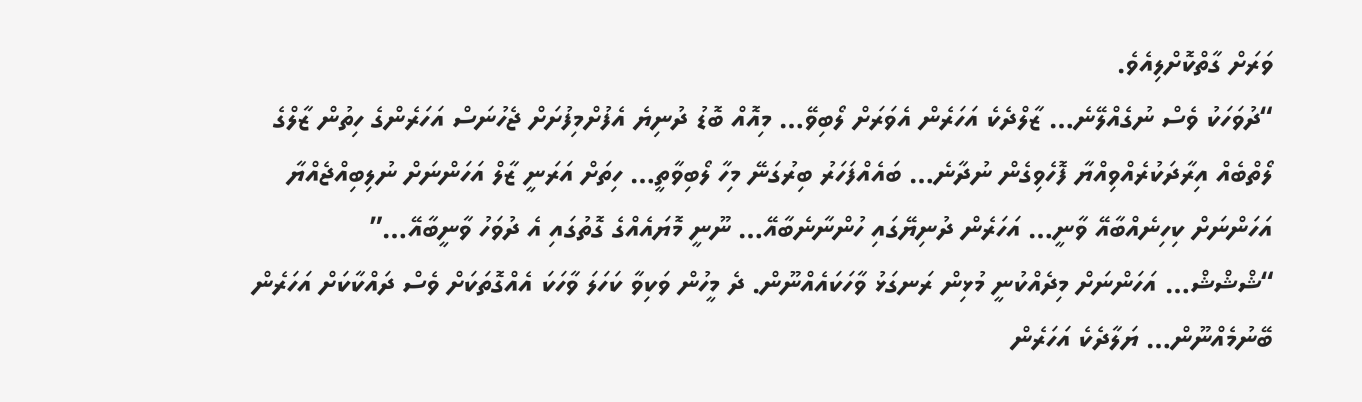ވަރަށް ގާތްކޮށްލިއެވެ.
“ދުވަހަކު ވެސް ނުގެއްލޭނެ… ޒާލްދެކެ އަހަރެން އެވަރަށް ލޯބިވޭ… މިއޮއް ބޮޑު ދުނިޔެ އެފުށްމިފުށަށް ޖެހުނަސް އަހަރެންގެ ހިތުން ޒާލްގެ ލޯތްބެއް އިރާދަކުރެއްވިއްޔާ ފޮހެވިގެން ނުދާނެ… ބައެއްފަހަރު ބިރުގަނޭ މިހާ ލޯބިވާތީ… ހިތަށް އަރަނީ ޒާލް އަހަންނަށް ނުލިބިއްޖެއްޔާ އަހަންނަށް ކިހިނެއްބާއޭ ވާނީ… އަހަރެން ދުނިޔޭގައި ހުންނާނެބާއޭ… ނޫނީ މޮޔައެއްގެ ގޮތުގައި އެ ދުވަހު ވާނީބާއޭ…”
“ޝްޝްޝް… އަހަންނަށް މިދެއްކުނީ މުޅިން ރަނގަޅު ވާހަކައެއްނޫން. ދެ މީހުން ވަކިވާ ކަހަލަ ވާހަކަ އެއްގޮތަކަށް ވެސް ދައްކާކަށް އަހަރެން ބޭނުމެއްނޫން… ޔަލާދެކެ އަހަރެން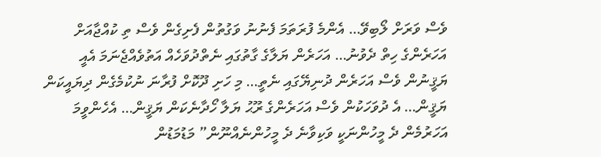ވެސް ވަރަށް ލޯބިވޭ… އެންމެ ފުރަތަމަ ފެނުނު ވަގުތުން ފެށިގެން ވެސް ތި ކުއްޖާއަށް އަހަރެންގެ ހިތް ދެވުނު… އަހަރެން ޔަލާގެ ގާތުގައި ނެތްދުވަހެއް އަތުވެއްޖެނަމަ އެއީ ޔަޤީނުން ވެސް އަހަރެން ދުނިޔޭގައި ނެތީ… މި ހަށި ދޫކޮށް ފުރާނަ ނުކުމެގެން ދިޔައީކަން ޔަޤީން… އެ ދުވަހަކުން ވެސް އަހަރެންގެ ރޫޙު ޔަލާ ހޯދާނެކަން ޔަޤީން… އެހެންވީމަ އަހަރުމެން ދެ މީހުންނަކީ ވަކިވާނެ ދެ މީހުންނެއްނޫން” މަޑުމަޑުން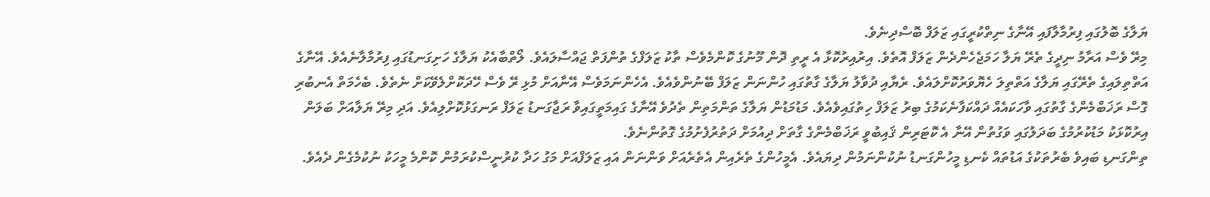ޔަލާގެ ބޮލުގައި ފިރުމާލާފައި އޭނާގެ ނިތްކުރީގައި ޒަލަފް ބޮސްދިނެވެ.
މިރޭ ވެސް އަރާމު ނިދީގެ ތެރޭ ޔަލާ ހަމަޖެހެންދެން ޒަލަފް އޮތެވެ. އިރުއިރުކޮޅާ އެ ރީތި ދޮން މޫނުގެ ކޮންމެވެސް ތާކު ޒަލަފްގެ ތުންފަތް ޖައްސާލައެވެ. ލޯތްބާއެކު ޔަލާގެ ހަށިގަނޑުގައި ފިރުމާލާނެއެވެ. އޭނާގެ އަތްތިލައިގެ ތެރޭގައި ޔަލާގެ އަތްތިލަ ހެޔޮވަރުކޮށްލައެވެ. ރެޔާއި ދުވާލު ޔަލާގެ ގާތުގައި ހުންނަން ޒަލަފް ބޭނުންވެއެވެ. އެހެންނަމަވެސް އޭނާއަށް މުޅި ރޭ ވެސް ހޭދަކޮށްލެވޭކަށް ނެތެވެ. ބެހެމަތް އެނބުރި ގޮސް ރަޚަބްމެންގެ ގާތުގައި ވާހަކައެއް ދައްކަފާނެކަމުގެ ބިރު ޒަލަފް ހިތުގައިވެއެވެ. މަޑުމަޑުން ޔަލާގެ ތަންމަތިން ތެދުވެ އޭނާގެ ގައިމަތީގައިވާ ރަޖާގަނޑު ޒަލަފް ރަނގަޅުކޮށްލިއެވެ. އަދި މިރޭ ޔަލާއަށް ބަލަން އިރުކޮޅަކު މަޑުކުރުމުގެ ބަދަލުގައި ވަގުތުން އޭނާ އެ ކޮޓަރިން ޤައިބުވީ ރަޚަބްމެންގެ ގާތަށް ދިއުމަށް ދަތުރުފެށުމުގެ ގޮތުންނެވެ.
ތިންގަނޑި ބައިވެ ބެރުތަކުގެ އަޑުތައް ކެނޑި މީހުންގަނޑު ނުކުންނަމުން ދިޔައެވެ. އެމީހުންގެ ތެރެއިން އެތެރެއަށް ވަންނަން އައި ޒަލަފްއަށް މަގު ހަދާ ކުރުނީސްކުރަމުން ކޮންމެ މީހަކު ނުކުމެގެން ދެއެވެ.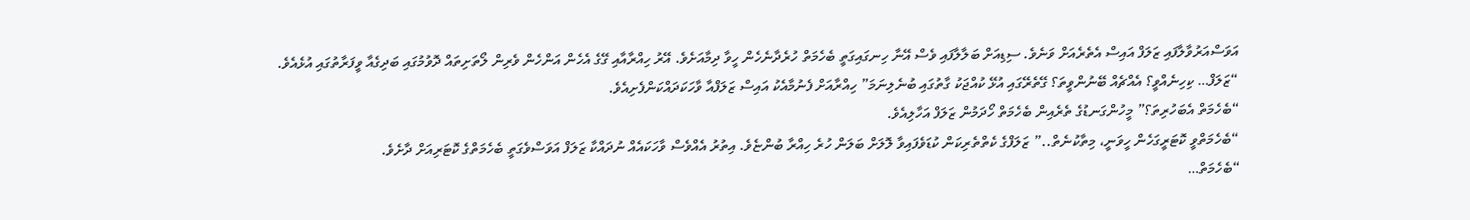އަވަސްއަރުވާލާފައި ޒަލަފް އައިސް އެތެރެއަށް ވަނެވެ. ސިޑިއަށް ބަލާލާފައި ވެސް އޭނާ ހިނގައިގަތީ ބެހެމަތް ހުރެދާނެހެން ހީވާ ދިމާއަށެވެ. އޭރު ހިއްރާއާއި ގޭގެ އެހެން އަންހެން ވެރިން ލޯތަށިތައް ދޮވުމުގައި ބަދިގެއާ ވީފަރާތުގައި އުޅެއެވެ.
“ޒަލަފް… ކިހިނެއްވީ؟ އެއްޗެއް ބޭނުންވީތަ؟ ގޭތެރޭގައި އުޅޭ ކުއްޖަކު ގާތުގައި ބުނެލިނަމަ” ހިއްރާއަށް ފެނުމާއެކު އައިސް ޒަލަފްއާ ވާހަކަދައްކަންފެށިއެވެ.
“ބެހެމަތް އެބަހުރިތަ؟” މީހުންގަނޑުގެ ތެރެއިން ބެހެމަތް ހޯދަމުން ޒަލަފް އަހާލިއެވެ.
“ބެހެމަތްވީ ކޮޓަރީގަހެން ހީވަނީ، މިތާކުނެތް..” ޒަލަފްގެ ކެތްތެރިކަން ކުޑަވެފައިވާ ލޮލަށް ބަލަން ހުރެ ހިއްރާ ބުންޏެވެ. އިތުރު އެއްވެސް ވާހަކައެއް ނުދައްކާ ޒަލަފް އަވަސްވެގަތީ ބެހެމަތްގެ ކޮޓަރިއަށް ދާށެވެ.
“ބެހެމަތް…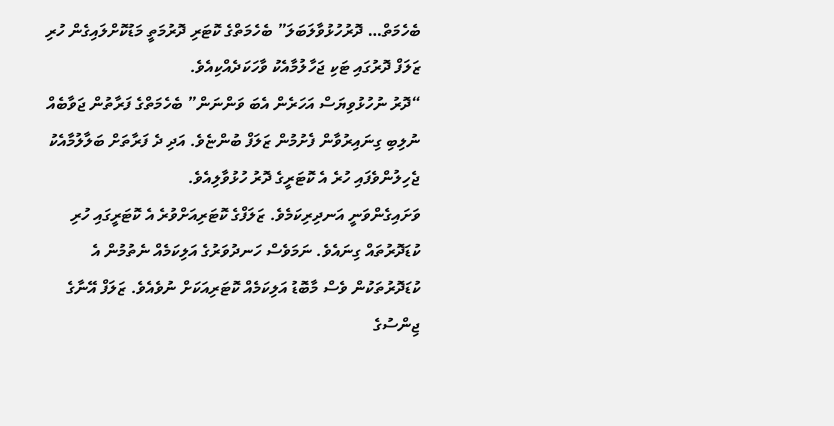ބެހެމަތް… ދޮރުހުޅުވާލަބަލަ” ބެހެމަތްގެ ކޮޓަރި ދޮރުމަތީ މަޑުކޮށްލައިގެން ހުރި ޒަލަފް ދޮރުގައި ޓަކި ޖަހާލުމާއެކު ވާހަކަދެއްކިއެވެ.
“ދޮރު ނުހުޅުވިޔަސް އަހަރެން އެބަ ވަންނަން” ބެހެމަތްގެ ފަރާތުން ޖަވާބެއް ނުލިބި ގިނައިރުވާން ފެށުމުން ޒަލަފް ބުންޏެވެ. އަދި ދެ ފަރާތަށް ބަލާލުމާއެކު ޖެހިލުންވެފައި ހުރެ އެ ކޮޓަރީގެ ދޮރު ހުޅުވާލިއެވެ.
ވަށައިގެންވަނީ އަނދިރިކަމެވެ. ޒަލަފްގެ ކޮޓަރިއަށްވުރެ އެ ކޮޓަރީގައި ހުރި ކުޑަދޮރުތައް ގިނައެވެ. ނަމަވެސް ހަނދުވަރުގެ އަލިކަމެއް ނެތުމުން އެ ކުޑަދޮރުތަކުން ވެސް މާބޮޑު އަލިކަމެއް ކޮޓަރިއަކަށް ނުވެއެވެ. ޒަލަފް އޭނާގެ ޖިންސުގެ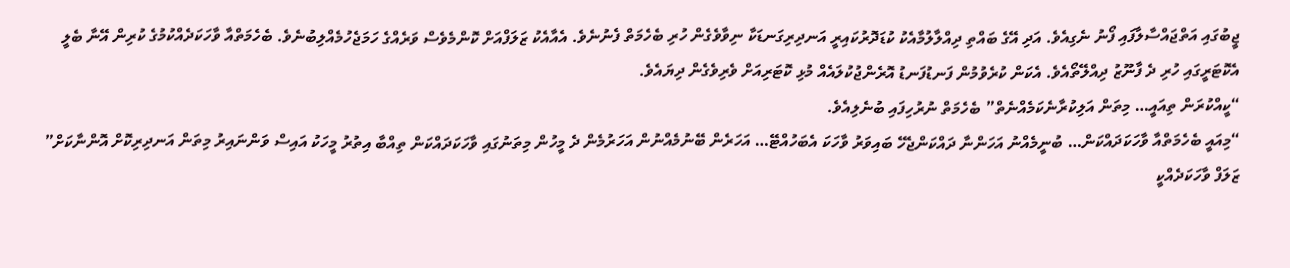ޖީބުގައި އަތްޖައްސާލާފައި ފޯނު ނެގިއެވެ. އަދި އޭގެ ބައްތި ދިއްލާލުމާއެކު ކުޑަދޮރުކައިރީ އަނދިރިގަނޑަކާ ނިވާވެގެން ހުރި ބެހެމަތް ފެނުނެވެ. އެއާއެކު ޒަލަފްއަށް ކޮންމެވެސް ވަރެއްގެ ހަމަޖެހުމެއްލިބުނެވެ. ބެހެމަތްއާ ވާހަކަދެއްކުމުގެ ކުރިން އޭނާ ބެލީ އެކޮޓަރީގައި ހުރި ދެ ފާނޫޒު ދިއްލޭތޯއެވެ. އެކަން ކުރެވުމުން ފަނޑުފަނޑު އޮރެންޖުކުލައެއް މުޅި ކޮޓަރިއަށް ވެރިވެގެން ދިޔައެވެ.
“ކީއްކުރަން ތިއައީ… މިތަން އަލިކުރާނެކަމެއްނެތް” ބެހެމަތް ނުރުހިފައި ބުނެލިއެވެ.
“މިއައީ ބެހެމަތްއާ ވާހަކަދައްކަން… ބުނީމެއްނު އަހަންނާ ދައްކަންޖެހޭ ބައިވަރު ވާހަކަ އެބަހުއްޓޭ… އަހަރެން ބޭނުމެއްނުން އަހަރުމެން ދެ މީހުން މިތަނުގައި ވާހަކަދައްކަން ތިއްބާ އިތުރު މީހަކު އައިސް ވަންނައިރު މިތަން އަނދިރިކޮށް އޮންނާކަށް” ޒަލަފް ވާހަކަދެއްކީ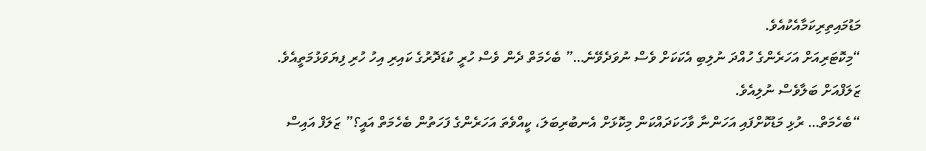މަޑުމައިތިރިކަމާއެކުއެވެ.
“މިކޮޓަރިއަށް އަހަރެންގެ ހުއްދަ ނުލިބި އެކަކަށް ވެސް ނުވަދެވޭނެ…” ބެހެމަތް ދެން ވެސް ހުރީ ކުޑަދޮރުގެ ކައިރި އިހު ހުރި ފިޔަވަޅުމަތީއެވެ. ޒަލަފްއަށް ބަލާވެސް ނުލިއެވެ.
“ބެހެމަތް… ރުޅި މަޑުކޮށްފައި އަހަންނާ ވާހަކަދައްކަން މިކޮޅަށް އެނބުރިބަލަ، ކީއްވެތަ އަހަރެންގެ ފަހަތުން ބެހެމަތް އައީ؟” ޒަލަފް އައިސް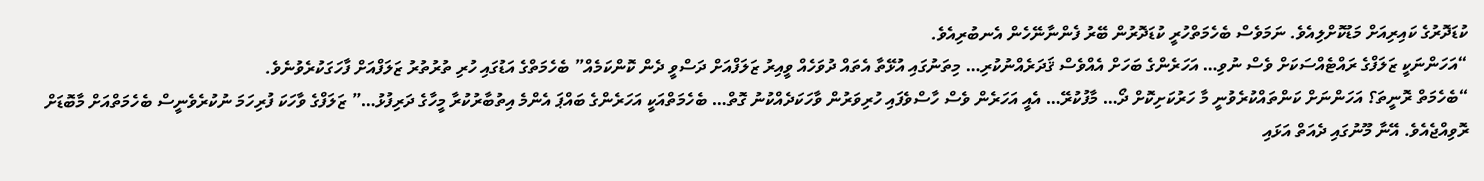ކުޑަދޮރުގެ ކައިރިއަށް މަޑުކޮށްލިއެވެ. ނަމަވެސް ބެހެމަތްހުރީ ކުޑަދޮރުން ބޭރު ފެންނާނޭހެން އެނބުރިއެވެ.
“އަހަންނަކީ ޒަލަފްގެ ރައްޓެއްސަކަށް ވެސް ނުވި… އަހަރެންގެ ބަހަށް އެއްވެސް ޤަދަރެއްނުކުރި… މިތަނުގައި އުޅޭތާ އެތައް ދުވަހެއް ވީއިރު ޒަލަފްއަށް ދަސްވީ ދެން ކޮންކަމެއް” ބެހެމަތްގެ އަޑުގައި ހުރި ތުރުތުރު ޒަލަފްއަށް ފާހަގަކުރެވުނެވެ.
“ބެހެމަތް ރޮނީތަ؟ އަހަންނަށް ކަންތައްކުރެވުނީ މާ ހަރުކަށިކޮށް ދޯ… މާފުކުރޭ… އެއީ އަހަރެން ވެސް ހާސްވެފައި ހުރިވަރުން ވާހަކަދެއްކުނު ގޮތް… ބެހެމަތްއަކީ އަހަރެންގެ ބައްޕަ އެންމެ އިތުބާރުކުރާ މީހާގެ ދަރިފުޅު…” ޒަލަފްގެ ވާހަކަ ފުރިހަމަ ނުކުރެވެނީސް ބެހެމަތްއަށް މާބޮޑަށް ރޮވިއްޖެއެވެ. އޭނާ މޫނުގައި ދެއަތް އަޅައި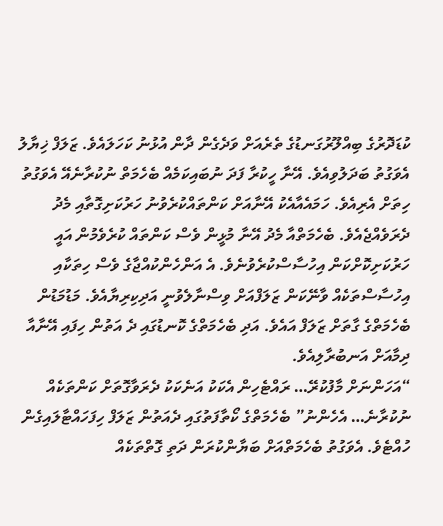ކުޑަދޮރުގެ ބިއްލޫރުގަނޑުގެ ތެރެއަށް ވަދެގެން ދާން އުޅުނު ކަހަލައެވެ. ޒަލަފް ޚިޔާލު އެވަގުތު ބަދަލުވިއެވެ. އޭނާ ހީކުރާ ފަދަ ނުބައިކަމެއް ބެހެމަތް ނުކުރާނެއޭ އެވަގުތު ހިތަށް އެރިއެވެ. ހަމައެއާއެކު އޭނާއަށް ކަންތައްކުރެވުނު ހަރުކަށިގޮތާއި މެދު ދެރަވެއްޖެއެވެ. ބެހެމަތްއާ މެދު އޭނާ މުޅީން ވެސް ކަންތައް ކުރެވެމުން އައީ ހަރުކަށިކޮށްކަން އިހުސާސްކުރެވުނެވެ. އެ އަންހެންކުއްޖާގެ ވެސް ހިތަކާއި އިހުސާސްތަކެއް ވާނޭކަން ޒަލަފްއަށް ވިސްނާލެވުނީ އަދިކިރިޔާއެވެ. މަޑުމަޑުން ބެހެމަތްގެ ގާތަށް ޒަލަފް އައެވެ. އަދި ބެހެމަތްގެ ކޮނޑުގައި ދެ އަތުން ހިފައި އޭނާއާ ދިމާއަށް އަނބުރާލިއެވެ.
“އަހަންނަށް މާފުކުރޭ… ރައްޓެހިން އެކަކު އަނެކަކު ދެރަވާގޮތަށް ކަންތަކެއް ނުކުރާނެ… އެހެންނު” ބެހެމަތްގެ ކޯތާފަތުގައި ދެއަތުން ޒަލަފް ހިފަހައްޓާލައިގެން ހުއްޓެވެ. އެވަގުތު ބެހެމަތްއަށް ބަޔާންކުރަން ދަތި ގޮތްތަކެއް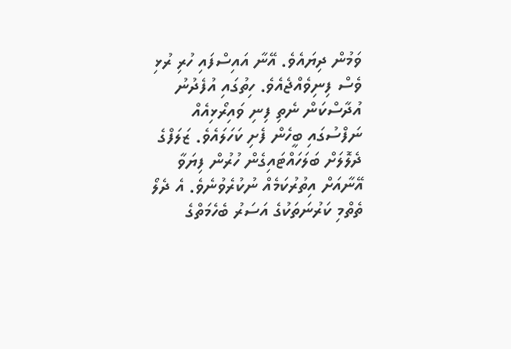ވަމުން ދިޔައެވެ. އޭނާ އައިސްފައި ހުރި ރުޅި ވެސް ފިނިވެއްޖެއެވެ. ހިތުގައި އުފެދުނު އުދާސްކަން ނެތި ފިނި ވައިރޯޅިއެއް ނަފްސުގައި ބީހެން ފެށި ކަހަލައެވެ. ޒަލަފްގެ ދެލޮލަށް ބަލަހައްޓައިގެން ހުރުން ފިޔަވާ އޭނާއަށް އިތުރުކަމެއް ނުކުރެވުނެވެ. އެ ދެލޯ ތެތްމި ކަރުނަތަކުގެ އަސަރު ބެހެމަތްގެ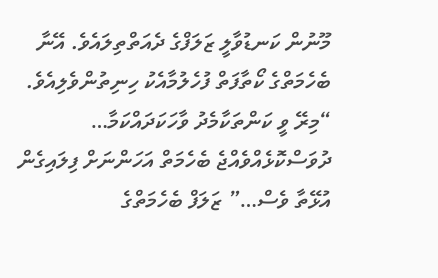މޫނުން ކަނޑުވާލީ ޒަލަފްގެ ދެއަތްތިލައެވެ. އޭނާ ބެހެމަތްގެ ކޯތާފަތް ފުހެލުމާއެކު ހިނިތުންވެލިއެވެ.
“މިރޭ ވީ ކަންތަކާމެދު ވާހަކަދައްކަމާ… ދުވަސްކޮޅެއްވެއްޖެ ބެހެމަތް އަހަންނަށް ފިލައިގެން އުޅޭތާ ވެސް…” ޒަލަފް ބެހެމަތްގެ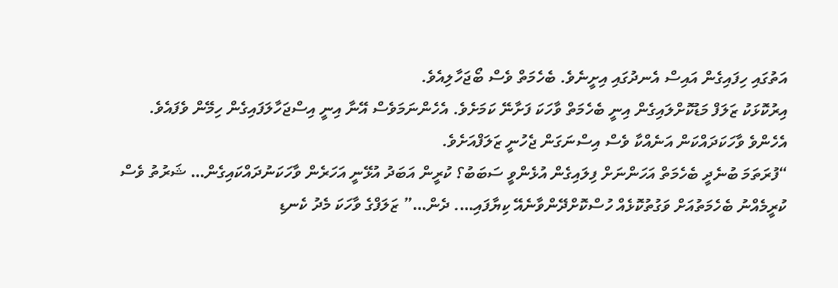އަތުގައި ހިފައިގެން އައިސް އެނދުގައި އިށީނެވެ. ބެހެމަތް ވެސް ބޯޖަހާލިއެވެ.
އިރުކޮޅަކު ޒަލަފް މަޑުކޮށްލައިގެން އިނީ ބެހެމަތް ވާހަކަ ފަށާނޭ ކަމަށެވެ. އެހެންނަމަވެސް އޭނާ އިނީ އިސްޖަހާލަފައިގެން ހިމޭން ވެފައެވެ. އެހެންވެ ވާހަކަދައްކަން އަނެއްކާ ވެސް އިސްނަގަން ޖެހުނީ ޒަލަފްއަށެވެ.
“ފުރަތަމަ ބުނެދީ ބެހެމަތް އަހަންނަށް ފިލައިގެން އުޅެންވީ ސަބަބު؟ ކުރީން އަބަދު އުޅޭނީ އަހަރެން ވާހަކަނުދައްކައިގެން… ޝަރުތު ވެސް ކުރީމެއްނު ބެހެމަތުއަށް ވަގުތުކޮޅެއް ހުސްކޮށްދޭންވާނެއޭ ކިޔާފައި…. ދެން…” ޒަލަފްގެ ވާހަކަ މެދު ކެނޑި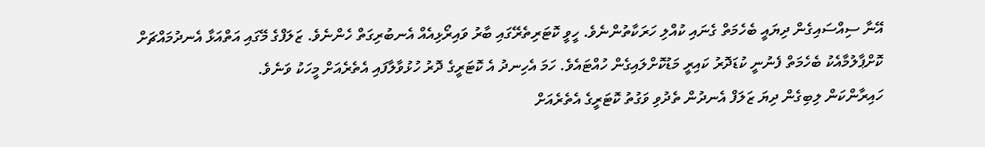އޭނާ ސިއްސައިގެން ދިޔައީ ބެހެމަތް ގެނައި ކުއްލި ހަރަކާތުންނެވެ. ހީވީ ކޮޓަރިތެރޭގައި ބާރު ވައިރޯޅިއެއް އެނބުރިގަތް ހެންނެވެ. ޒަލަފްގެ މޭގައި އަތްއަޅާ އެނދުމައްޗަށް ކޮށްޕާލުމާއެކު ބެހެމަތް ފެނުނީ ކުޑަދޮރު ކައިރީ މަޑުކޮށްލައިގެން ހުއްޓައެވެ. ހަމަ އެހިނދު އެ ކޮޓަރީގެ ދޮރު ހުޅުވާލާފައި އެތެރެއަށް މީހަކު ވަނެވެ.
ހައިރާންކަން ލިބިގެން ދިޔަ ޒަލަފް އެނދުން ތެދުވި ވަގުތު ކޮޓަރީގެ އެތެރެއަށް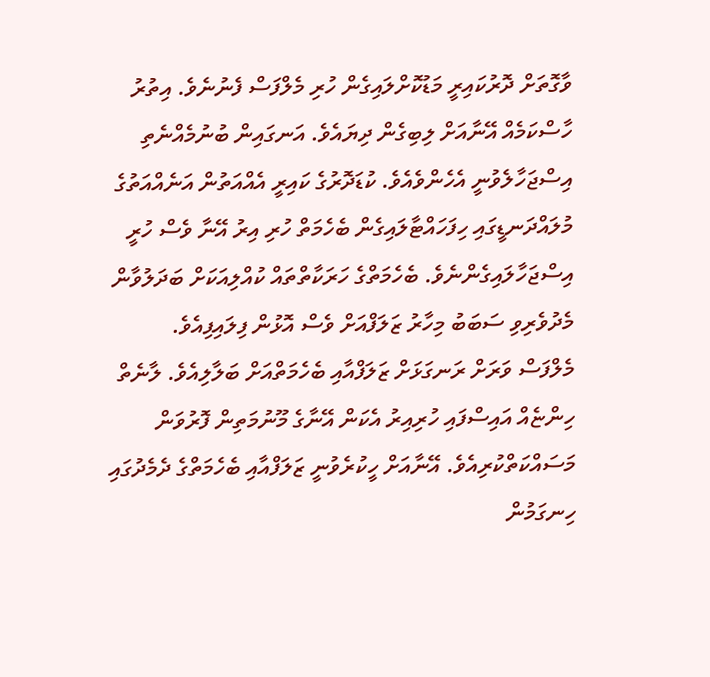ވާގޮތަށް ދޮރުކައިރީ މަޑުކޮށްލައިގެން ހުރި މެލްފަސް ފެނުނެވެ. އިތުރު ހާސްކަމެއް އޭނާއަށް ލިބިގެން ދިޔައެވެ. އަނގައިން ބުނުމެއްނެތި އިސްޖަހާލެވުނީ އެހެންވެއެވެ. ކުޑަދޮރުގެ ކައިރީ އެއްއަތުން އަނެއްއަތުގެ މުލައްދަނޑީގައި ހިފަހައްޓާލައިގެން ބެހެމަތް ހުރި އިރު އޭނާ ވެސް ހުރީ އިސްޖަހާލައިގެންނެވެ. ބެހެމަތްގެ ހަރަކާތްތައް ކުއްލިއަކަށް ބަދަލުވާން މެދުވެރިވި ސަބަބު މިހާރު ޒަލަފްއަށް ވެސް އޮޅުން ފިލައިފިއެވެ.
މެލްފަސް ވަރަށް ރަނގަޅަށް ޒަލަފްއާއި ބެހެމަތްއަށް ބަލާލިއެވެ. ލާނެތް ހިންޏެއް އައިސްފައި ހުރިއިރު އެކަން އޭނާގެ މޫނުމަތިން ފޮރުވަން މަސައްކަތްކުރިއެވެ. އޭނާއަށް ހީކުރެވުނީ ޒަލަފްއާއި ބެހެމަތްގެ ދެމެދުގައި ހިނގަމުން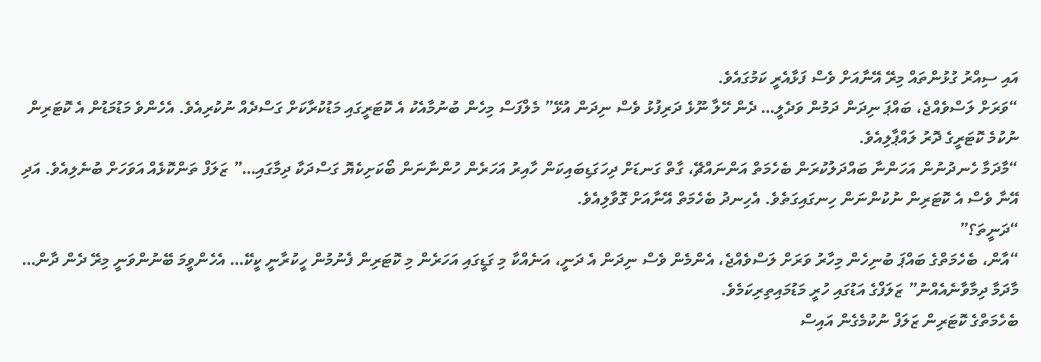އައި ސިއްރު ގުޅުންތައް މިރޭ އޭނާއަށް ވެސް ފަޅާއެރީ ކަމުގައެވެ.
“ވަރަށް ލަސްވެއްޖެ، ބައްޕަ ނިދަން ދަމުން ވަދެލީ… ދެން ހޭލާ ނޫޅެ ދަރިފުޅު ވެސް ނިދަން އުޅޭ” މެލްފަސް މިހެން ބުނުމާއެކު އެ ކޮޓަރީގައި މަޑުކުރާކަށް ގަސްދެއް ނުކުރިއެވެ. އެހެންވެ މަޑުމަޑުން އެ ކޮޓަރިން ނުކުމެ ކޮޓަރީގެ ދޮރު ލައްޕާލިއެވެ.
“މާދަމާ ހެނދުނުން އަހަންނާ ބައްދަލުކުރަން ބެހެމަތް އަންނައްޗޭ، ގާތް ގަނޑަށް ދިހަގަޑިބައިކަން ހާއިރު އަހަރެން ހުންނާނަން ބޯކަށިކެޔޮ ގަސްދަކާ ދިމާގައި…” ޒަލަފް ތަންކޮޅެއް އަވަހަށް ބުނެލިއެވެ. އަދި އޭނާ ވެސް އެ ކޮޓަރިން ނުކުންނަން ހިނގައިގަތެވެ. އެހިނދު ބެހެމަތް އޭނާއަށް ގޮވާލިއެވެ.
“ދަނީތަ؟”
“އާން، ބެހެމަތްގެ ބައްޕަ ބުނިހެން މިހާރު ވަރަށް ލަސްވެއްޖެ، އެންމެން ވެސް ނިދަން އެ ދަނީ، އަނެއްކާ މި ގަޑީގައި އަހަރެން މި ކޮޓަރިން ފެނުމުން ހީކުރާނީ ކީކޭ… އެހެންވީމަ ބޭނުންވަނީ މިރޭ ދެން ދާން… މާދަމާ ދިމާވާނެއެއްނު” ޒަލަފްގެ އަޑުގައި ހުރީ މަޑުމައިތިރިކަމެވެ.
ބެހެމަތްގެ ކޮޓަރިން ޒަލަފް ނުކުމެގެން އައިސް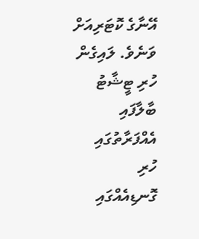އޭނާގެ ކޮޓަރިއަށް ވަނެވެ. ލައިގެން ހުރި ޓީޝާޓު ބާލާފައި އެއްފަރާތުގައި ހުރި ގޮނޑިއެއްގައި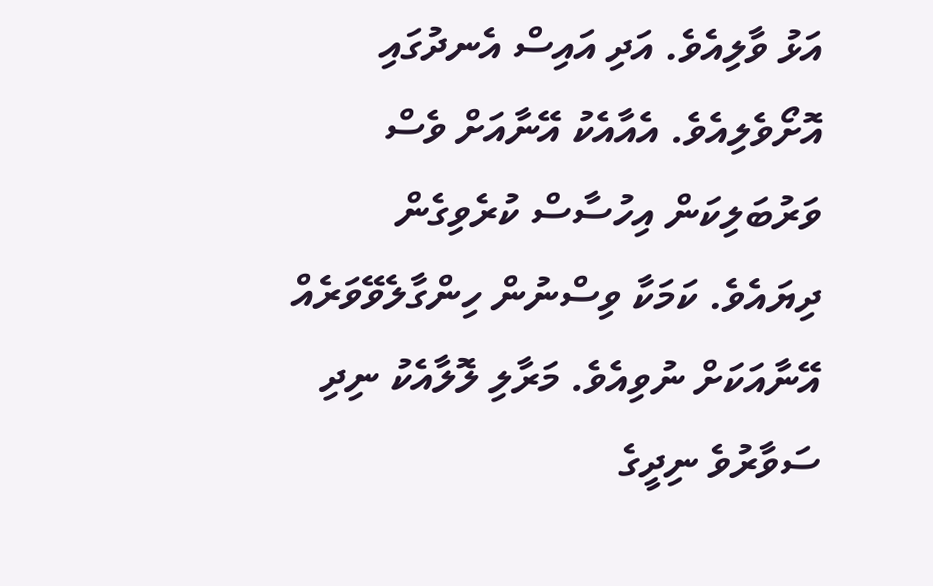އަޅު ވާލިއެވެ. އަދި އައިސް އެނދުގައި އޮށޯވެލިއެވެ. އެއާއެކު އޭނާއަށް ވެސް ވަރުބަލިކަން އިހުސާސް ކުރެވިގެން ދިޔައެވެ. ކަމަކާ ވިސްނުން ހިންގާލެވޭވަރެއް އޭނާއަކަށް ނުވިއެވެ. މަރާލި ލޮލާއެކު ނިދި ސަވާރުވެ ނިދީގެ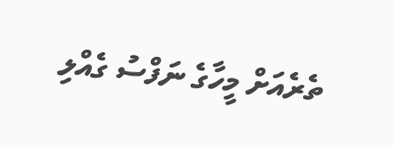ތެރެއަށް މީހާގެ ނަފްސު ގެއްލި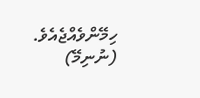ހިމޭންވެއްޖެއެވެ.
(ނުނިމޭ)